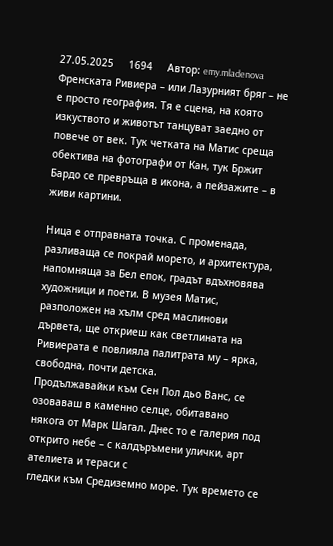27.05.2025     1694     Автор: emy.mladenova
Френската Ривиера – или Лазурният бряг – не е просто география. Тя е сцена, на която изкуството и животът танцуват заедно от повече от век. Тук четката на Матис среща обектива на фотографи от Кан, тук Бржит Бардо се превръща в икона, а пейзажите – в живи картини.

Ница е отправната точка. С променада, разливаща се покрай морето, и архитектура, напомняща за Бел епок, градът вдъхновява художници и поети. В музея Матис, разположен на хълм сред маслинови дървета, ще откриеш как светлината на Ривиерата е повлияла палитрата му – ярка, свободна, почти детска.
Продължавайки към Сен Пол дьо Ванс, се озоваваш в каменно селце, обитавано някога от Марк Шагал. Днес то е галерия под открито небе – с калдъръмени улички, арт ателиета и тераси с
гледки към Средиземно море. Тук времето се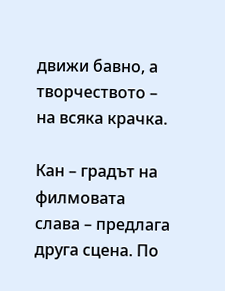движи бавно, а творчеството – на всяка крачка.

Кан – градът на филмовата слава – предлага друга сцена. По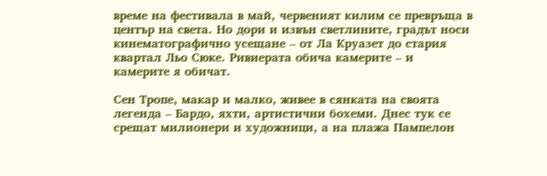време на фестивала в май, червеният килим се превръща в център на света. Но дори и извън светлините, градът носи кинематографично усещане – от Ла Круазет до стария квартал Льо Сюке. Ривиерата обича камерите – и камерите я обичат.

Сен Тропе, макар и малко, живее в сянката на своята легенда – Бардо, яхти, артистични бохеми. Днес тук се срещат милионери и художници, а на плажа Пампелон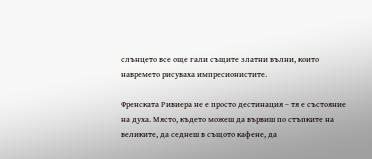слънцето все още гали същите златни вълни, които навремето рисуваха импресионистите.

Френската Ривиера не е просто дестинация – тя е състояние на духа. Място, където можеш да вървиш по стъпките на великите, да седнеш в същото кафене, да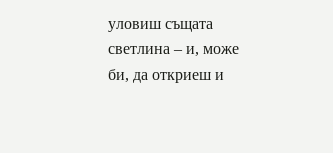уловиш същата светлина – и, може би, да откриеш и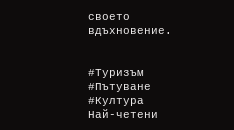своето вдъхновение.


#Туризъм #Пътуване #Култура
Най-четени